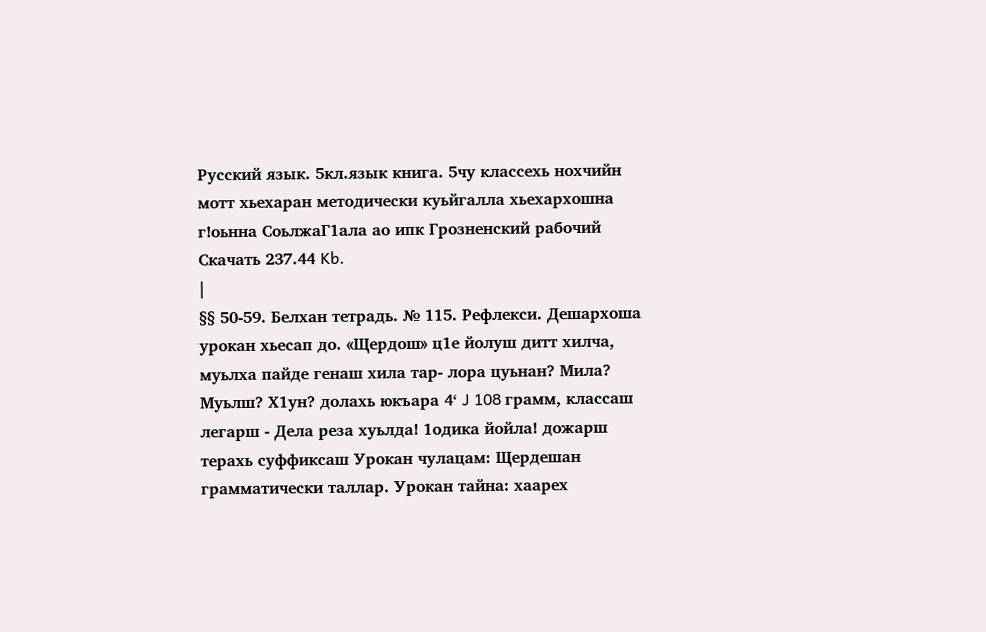Русский язык. 5кл.язык книга. 5чу классехь нохчийн мотт хьехаран методически куьйгалла хьехархошна г!оьнна СоьлжаГ1ала ао ипк Грозненский рабочий
Скачать 237.44 Kb.
|
§§ 50-59. Белхан тетрадь. № 115. Рефлекси. Дешархоша урокан хьесап до. «Щердош» ц1е йолуш дитт хилча, муьлха пайде генаш хила тар- лора цуьнан? Мила? Муьлш? Х1ун? долахь юкъара 4‘ J 108 грамм, классаш легарш - Дела реза хуьлда! 1одика йойла! дожарш терахь суффиксаш Урокан чулацам: Щердешан грамматически таллар. Урокан тайна: хаарех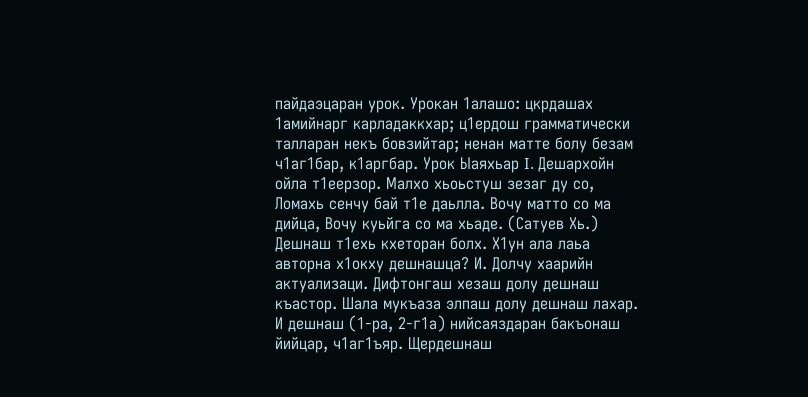пайдаэцаран урок. Урокан 1алашо: цкрдашах 1амийнарг карладаккхар; ц1ердош грамматически талларан некъ бовзийтар; ненан матте болу безам ч1аг1бар, к1аргбар. Урок Ыаяхьар I. Дешархойн ойла т1еерзор. Малхо хьоьстуш зезаг ду со, Ломахь сенчу бай т1е даьлла. Вочу матто со ма дийца, Вочу куьйга со ма хьаде. (Сатуев Хь.) Дешнаш т1ехь кхеторан болх. Х1ун ала лаьа авторна х1окху дешнашца? И. Долчу хаарийн актуализаци. Дифтонгаш хезаш долу дешнаш къастор. Шала мукъаза элпаш долу дешнаш лахар. И дешнаш (1-ра, 2-г1а) нийсаяздаран бакъонаш йийцар, ч1аг1ъяр. Щердешнаш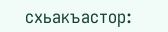схьакъастор: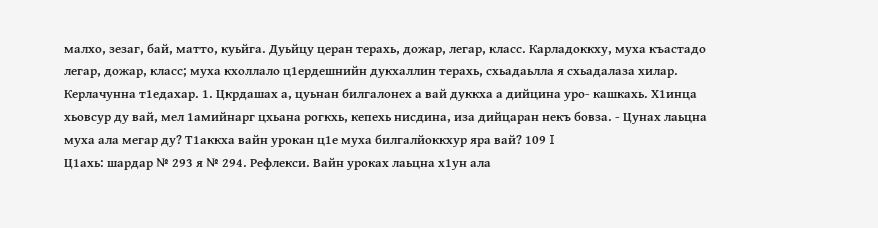малхо, зезаг, бай, матто, куьйга. Дуьйцу церан терахь, дожар, легар, класс. Карладоккху, муха къастадо легар, дожар, класс; муха кхоллало ц1ердешнийн дукхаллин терахь, схьадаьлла я схьадалаза хилар. Керлачунна т1едахар. 1. Цкрдашах а, цуьнан билгалонех а вай дуккха а дийцина уро- кашкахь. Х1инца хьовсур ду вай, мел 1амийнарг цхьана рогкхь, кепехь нисдина, иза дийцаран некъ бовза. - Цунах лаьцна муха ала мегар ду? Т1аккха вайн урокан ц1е муха билгалйоккхур яра вай? 109 I
Ц1ахь: шардар № 293 я № 294. Рефлекси. Вайн уроках лаьцна х1ун ала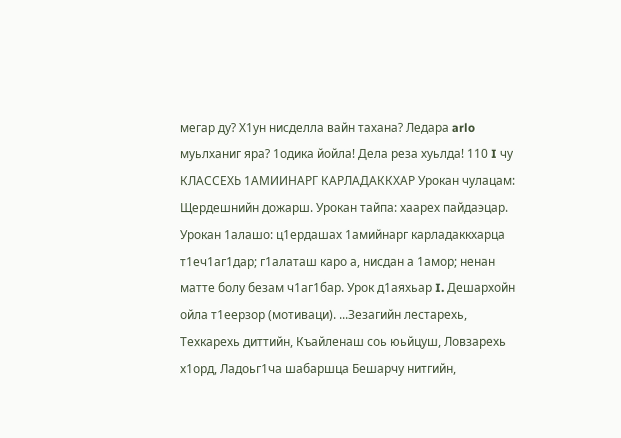мегар ду? Х1ун нисделла вайн тахана? Ледара arlo муьлханиг яра? 1одика йойла! Дела реза хуьлда! 110 I чу КЛАССЕХЬ 1АМИИНАРГ КАРЛАДАККХАР Урокан чулацам: Щердешнийн дожарш. Урокан тайпа: хаарех пайдаэцар. Урокан 1алашо: ц1ердашах 1амийнарг карладаккхарца т1еч1аг1дар; г1алаташ каро а, нисдан а 1амор; ненан матте болу безам ч1аг1бар. Урок д1аяхьар I. Дешархойн ойла т1еерзор (мотиваци). ...Зезагийн лестарехь, Техкарехь диттийн, Къайленаш соь юьйцуш, Ловзарехь х1орд, Ладоьг1ча шабаршца Бешарчу нитгийн,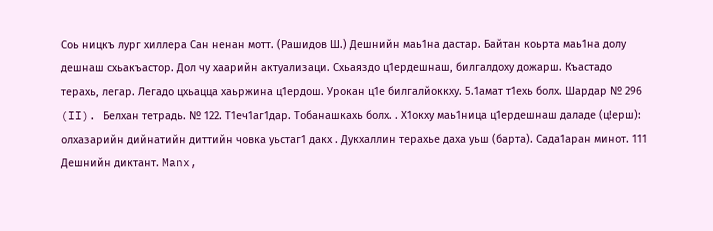Соь ницкъ лург хиллера Сан ненан мотт. (Рашидов Ш.) Дешнийн маь1на дастар. Байтан коьрта маь1на долу дешнаш схьакъастор. Дол чу хаарийн актуализаци. Схьаяздо ц1ердешнаш, билгалдоху дожарш. Къастадо терахь, легар. Легадо цхьацца хаьржина ц1ердош. Урокан ц1е билгалйоккху. 5.1амат т1ехь болх. Шардар № 296 (II). Белхан тетрадь. № 122. Т1еч1аг1дар. Тобанашкахь болх. . Х1окху маь1ница ц1ердешнаш даладе (ц!ерш): олхазарийн дийнатийн диттийн човка уьстаг1 дакх . Дукхаллин терахье даха уьш (барта). Сада1аран минот. 111 Дешнийн диктант. Manx,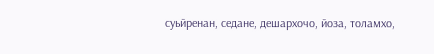суьйренан, седане, дешархочо, йоза, толамхо,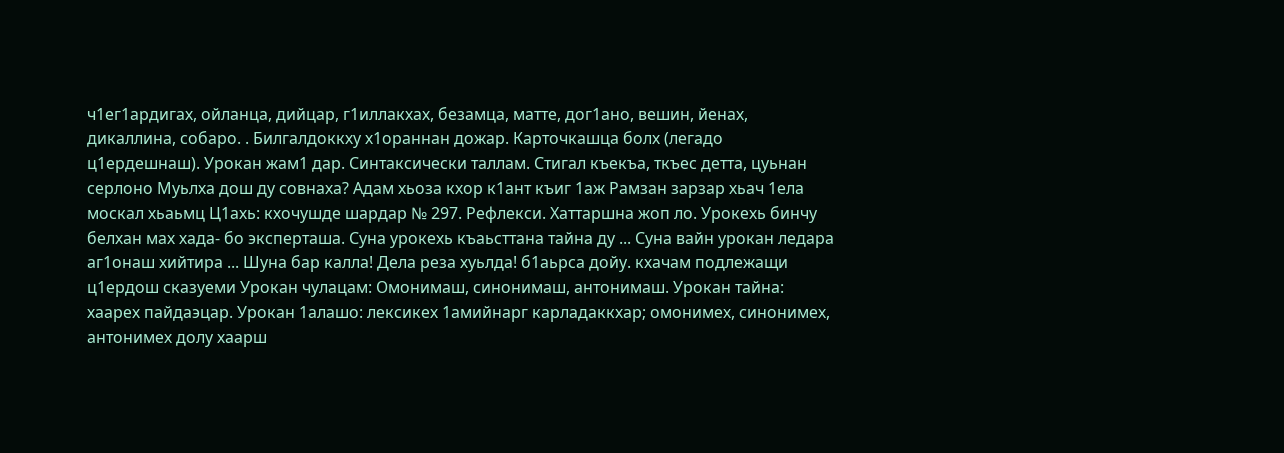ч1ег1ардигах, ойланца, дийцар, г1иллакхах, безамца, матте, дог1ано, вешин, йенах, дикаллина, собаро. . Билгалдоккху х1ораннан дожар. Карточкашца болх (легадо ц1ердешнаш). Урокан жам1 дар. Синтаксически таллам. Стигал къекъа, ткъес детта, цуьнан серлоно Муьлха дош ду совнаха? Адам хьоза кхор к1ант къиг 1аж Рамзан зарзар хьач 1ела москал хьаьмц Ц1ахь: кхочушде шардар № 297. Рефлекси. Хаттаршна жоп ло. Урокехь бинчу белхан мах хада- бо эксперташа. Суна урокехь къаьсттана тайна ду ... Суна вайн урокан ледара аг1онаш хийтира ... Шуна бар калла! Дела реза хуьлда! б1аьрса дойу. кхачам подлежащи ц1ердош сказуеми Урокан чулацам: Омонимаш, синонимаш, антонимаш. Урокан тайна: хаарех пайдаэцар. Урокан 1алашо: лексикех 1амийнарг карладаккхар; омонимех, синонимех, антонимех долу хаарш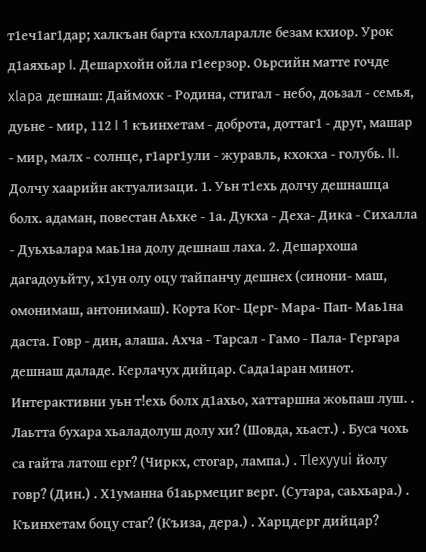т1еч1аг1дар; халкъан барта кхолларалле безам кхиор. Урок д1аяхьар I. Дешархойн ойла г1еерзор. Оьрсийн матте гочде xlapa дешнаш: Даймохк - Родина, стигал - небо, доьзал - семья, дуьне - мир, 112 I 1 къинхетам - доброта, доттаг1 - друг, машар - мир, малх - солнце, г1арг1ули - журавль, кхокха - голубь. II. Долчу хаарийн актуализаци. 1. Уьн т1ехь долчу дешнашца болх. адаман, повестан Аьхке - 1а. Дукха - Деха- Дика - Сихалла - Дуьхьалара маь1на долу дешнаш лаха. 2. Дешархоша дагадоуьйту, х1ун олу оцу тайпанчу дешнех (синони- маш, омонимаш, антонимаш). Корта Ког- Церг- Мара- Пап- Маь1на даста. Говр - дин, алаша. Ахча - Тарсал - Гамо - Пала- Гергара дешнаш даладе. Керлачух дийцар. Сада1аран минот. Интерактивни уьн т!ехь болх д1ахьо, хаттаршна жоьпаш луш. . Лаьтта бухара хьаладолуш долу хи? (Шовда, хьаст.) . Буса чохь са гайта латош ерг? (Чиркх, стогар, лампа.) . Tlexyyui йолу говр? (Дин.) . Х1уманна б1аьрмециг верг. (Сутара, саьхьара.) . Къинхетам боцу стаг? (Къиза, дера.) . Харцдерг дийцар?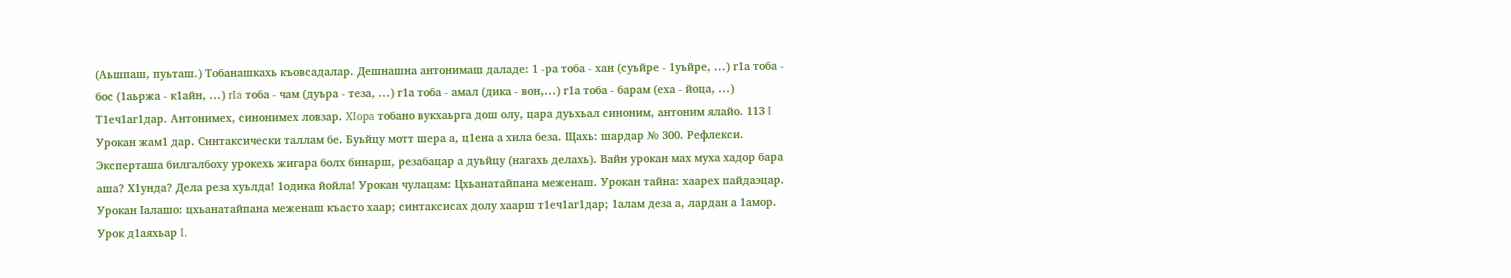(Аьшпаш, пуьташ.) Тобанашкахь къовсадалар. Дешнашна антонимаш даладе: 1 -ра тоба - хан (суьйре - 1уьйре, ...) г1а тоба - бос (1аьржа - к1айн, ...) rIa тоба - чам (дуьра - теза, ...) г1а тоба - амал (дика - вон,...) г1а тоба - барам (еха - йоца, ...) Т1еч1аг1дар. Антонимех, синонимех ловзар. XIopa тобано вукхаьрга дош олу, цара дуьхьал синоним, антоним ялайо. 113 I Урокан жам1 дар. Синтаксически таллам бе. Буьйцу мотт шера а, ц1ена а хила беза. Щахь: шардар № 300. Рефлекси. Эксперташа билгалбоху урокехь жигара болх бинарш, резабацар а дуьйцу (нагахь делахь). Вайн урокан мах муха хадор бара аша? Х1унда? Дела реза хуьлда! 1одика йойла! Урокан чулацам: Цхьанатайпана меженаш. Урокан тайна: хаарех пайдаэцар. Урокан Iалашо: цхьанатайпана меженаш къасто хаар; синтаксисах долу хаарш т1еч1аг1дар; 1алам деза а, лардан а 1амор. Урок д1аяхьар I.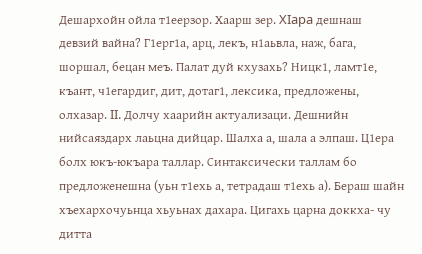Дешархойн ойла т1еерзор. Хаарш зер. XIapa дешнаш девзий вайна? Г1ерг1а, арц, лекъ, н1аьвла, наж, бага, шоршал, бецан меъ. Палат дуй кхузахь? Ницк1, ламт1е, къант, ч1егардиг, дит, дотаг1, лексика, предложены, олхазар. II. Долчу хаарийн актуализаци. Дешнийн нийсаяздарх лаьцна дийцар. Шалха а, шала а элпаш. Ц1ера болх юкъ-юкъара таллар. Синтаксически таллам бо предложенешна (уьн т1ехь а, тетрадаш т1ехь а). Бераш шайн хъехархочуьнца хьуьнах дахара. Цигахь царна доккха- чу дитта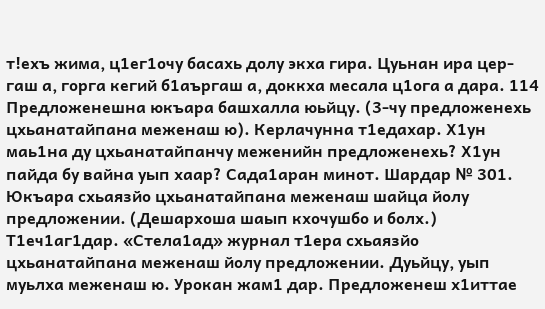т!ехъ жима, ц1ег1очу басахь долу экха гира. Цуьнан ира цер- гаш а, горга кегий б1аъргаш а, доккха месала ц1ога а дара. 114 Предложенешна юкъара башхалла юьйцу. (3-чу предложенехь цхьанатайпана меженаш ю). Керлачунна т1едахар. Х1ун маь1на ду цхьанатайпанчу меженийн предложенехь? Х1ун пайда бу вайна уып хаар? Сада1аран минот. Шардар № 301. Юкъара схьаязйо цхьанатайпана меженаш шайца йолу предложении. (Дешархоша шаып кхочушбо и болх.) Т1еч1аг1дар. «Стела1ад» журнал т1ера схьаязйо цхьанатайпана меженаш йолу предложении. Дуьйцу, уып муьлха меженаш ю. Урокан жам1 дар. Предложенеш х1иттае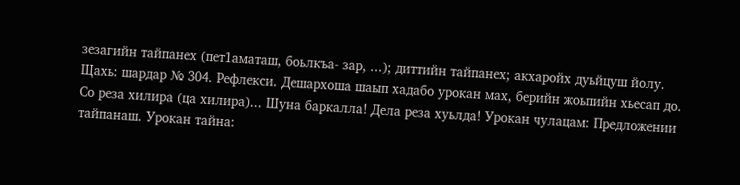зезагийн тайпанех (пет1аматаш, боьлкъа- зар, ...); диттийн тайпанех; акхаройх дуьйцуш йолу. Щахь: шардар № 304. Рефлекси. Дешархоша шаып хадабо урокан мах, берийн жоьпийн хьесап до. Со реза хилира (ца хилира)... Шуна баркалла! Дела реза хуьлда! Урокан чулацам: Предложении тайпанаш. Урокан тайна: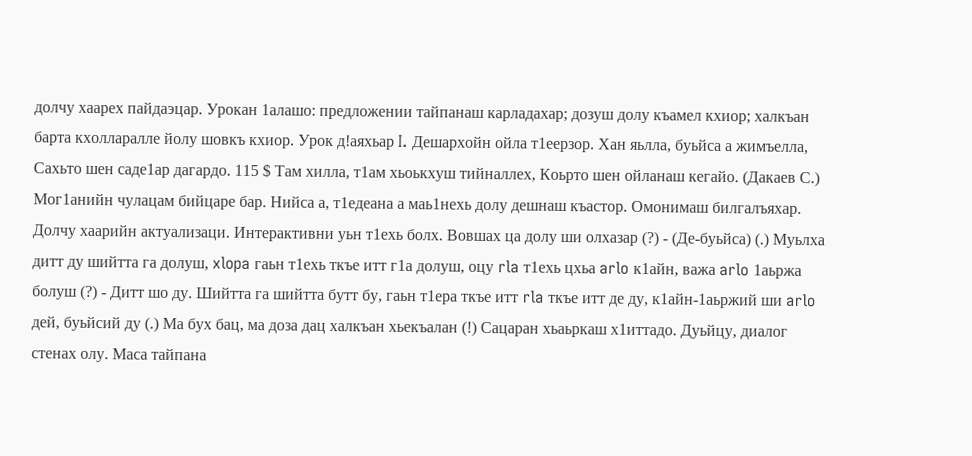долчу хаарех пайдаэцар. Урокан 1алашо: предложении тайпанаш карладахар; дозуш долу къамел кхиор; халкъан барта кхолларалле йолу шовкъ кхиор. Урок д!аяхьар I. Дешархойн ойла т1еерзор. Хан яьлла, буьйса а жимъелла, Сахьто шен саде1ар дагардо. 115 $ Там хилла, т1ам хьоькхуш тийналлех, Коьрто шен ойланаш кегайо. (Дакаев С.) Мог1анийн чулацам бийцаре бар. Нийса а, т1едеана а маь1нехь долу дешнаш къастор. Омонимаш билгалъяхар. Долчу хаарийн актуализаци. Интерактивни уьн т1ехь болх. Вовшах ца долу ши олхазар (?) - (Де-буьйса) (.) Муьлха дитт ду шийтта га долуш, xlopa гаьн т1ехь ткъе итт г1а долуш, оцу rla т1ехь цхьа arlo к1айн, важа arlo 1аьржа болуш (?) - Дитт шо ду. Шийтта га шийтта бутт бу, гаьн т1ера ткъе итт rla ткъе итт де ду, к1айн-1аьржий ши arlo дей, буьйсий ду (.) Ма бух бац, ма доза дац халкъан хьекъалан (!) Сацаран хьаьркаш х1иттадо. Дуьйцу, диалог стенах олу. Маса тайпана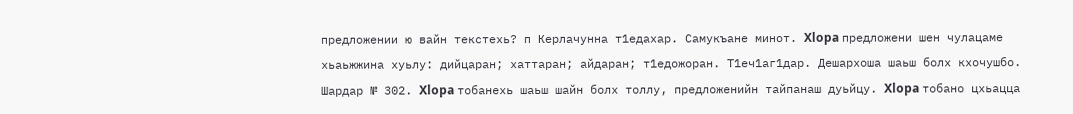предложении ю вайн текстехь? п Керлачунна т1едахар. Самукъане минот. Xlopa предложени шен чулацаме хьаьжжина хуьлу: дийцаран; хаттаран; айдаран; т1едожоран. Т1еч1аг1дар. Дешархоша шаьш болх кхочушбо. Шардар № 302. Xlopa тобанехь шаьш шайн болх толлу, предложенийн тайпанаш дуьйцу. Xlopa тобано цхьацца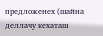предложенех (шайна деллачу кехаташ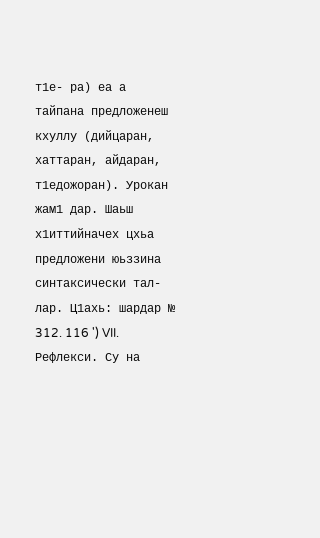т1е- ра) еа а тайпана предложенеш кхуллу (дийцаран, хаттаран, айдаран, т1едожоран). Урокан жам1 дар. Шаьш х1иттийначех цхьа предложени юьззина синтаксически тал- лар. Ц1ахь: шардар № 312. 116 ') VII. Рефлекси. Су на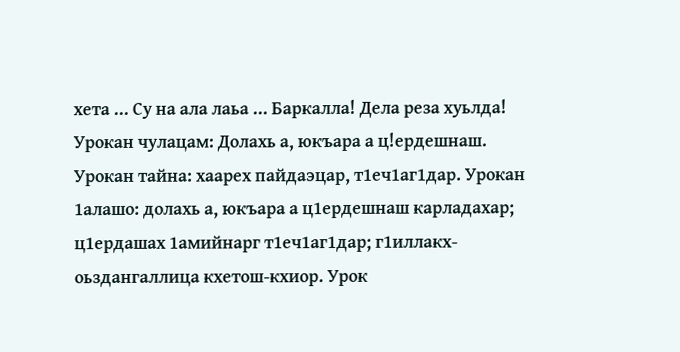хета ... Су на ала лаьа ... Баркалла! Дела реза хуьлда! Урокан чулацам: Долахь а, юкъара а ц!ердешнаш. Урокан тайна: хаарех пайдаэцар, т1еч1аг1дар. Урокан 1алашо: долахь а, юкъара а ц1ердешнаш карладахар; ц1ердашах 1амийнарг т1еч1аг1дар; г1иллакх-оьздангаллица кхетош-кхиор. Урок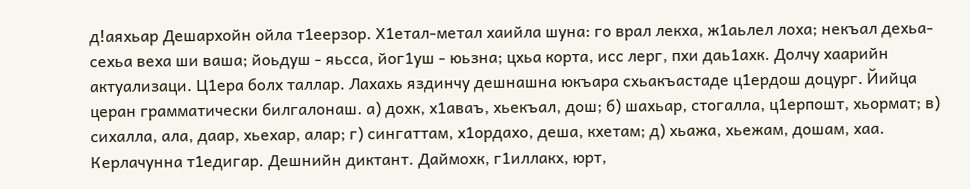д!аяхьар Дешархойн ойла т1еерзор. Х1етал-метал хаийла шуна: го врал лекха, ж1аьлел лоха; некъал дехьа-сехьа веха ши ваша; йоьдуш - яьсса, йог1уш - юьзна; цхьа корта, исс лерг, пхи даь1ахк. Долчу хаарийн актуализаци. Ц1ера болх таллар. Лахахь яздинчу дешнашна юкъара схьакъастаде ц1ердош доцург. Йийца церан грамматически билгалонаш. а) дохк, х1аваъ, хьекъал, дош; б) шахьар, стогалла, ц1ерпошт, хьормат; в) сихалла, ала, даар, хьехар, алар; г) сингаттам, х1ордахо, деша, кхетам; д) хьажа, хьежам, дошам, хаа. Керлачунна т1едигар. Дешнийн диктант. Даймохк, г1иллакх, юрт,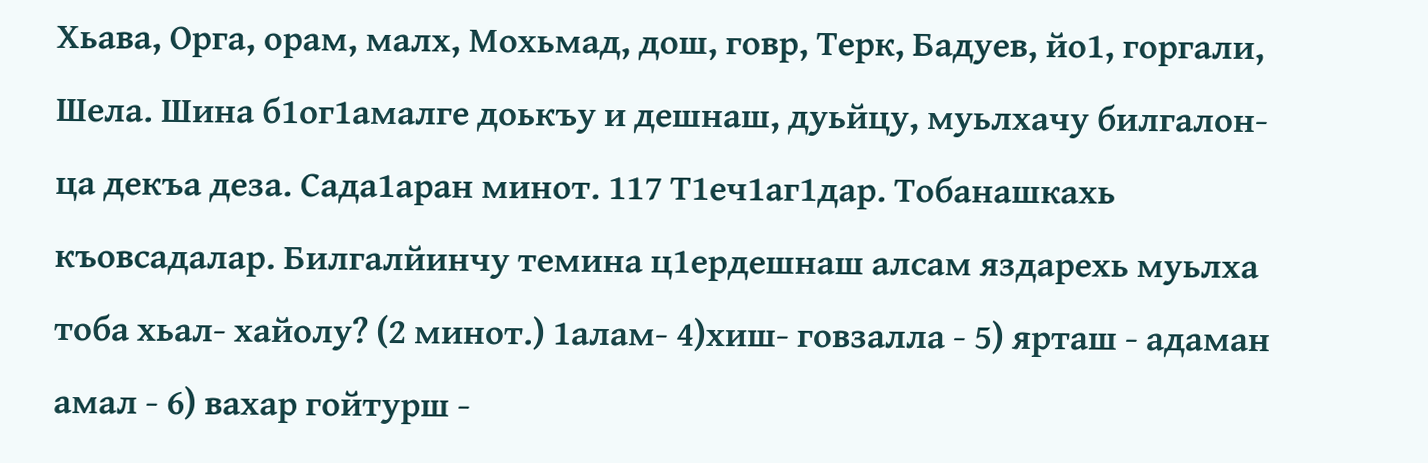Хьава, Орга, орам, малх, Мохьмад, дош, говр, Терк, Бадуев, йо1, горгали, Шела. Шина б1ог1амалге доькъу и дешнаш, дуьйцу, муьлхачу билгалон- ца декъа деза. Сада1аран минот. 117 Т1еч1аг1дар. Тобанашкахь къовсадалар. Билгалйинчу темина ц1ердешнаш алсам яздарехь муьлха тоба хьал- хайолу? (2 минот.) 1алам- 4)хиш- говзалла - 5) ярташ - адаман амал - 6) вахар гойтурш -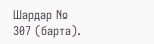Шардар № 307 (барта).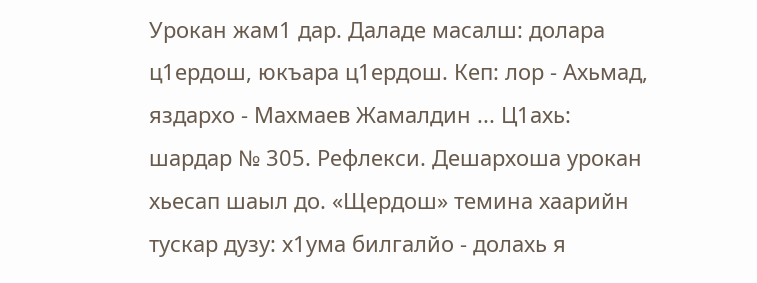Урокан жам1 дар. Даладе масалш: долара ц1ердош, юкъара ц1ердош. Кеп: лор - Ахьмад, яздархо - Махмаев Жамалдин ... Ц1ахь: шардар № 305. Рефлекси. Дешархоша урокан хьесап шаыл до. «Щердош» темина хаарийн тускар дузу: х1ума билгалйо - долахь я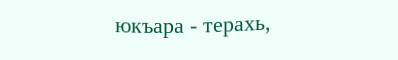юкъара - терахь,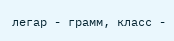легар - грамм, класс -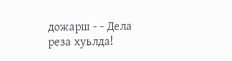дожарш - - Дела реза хуьлда!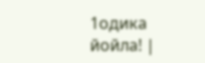1одика йойла! |